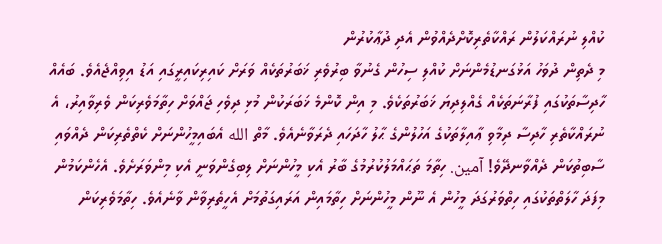ކުއްލި ނުރައްކަލުން ރައްކާތެރިކޮށްދެއްވުން އެދި ދުޢާކުރުން
މި ދެތިން ދުވަހު އަޅުގަނޑުމެންނަށް ކުއްލި ސިހުން ގެނުވާ ބިރުވެރި ޚަބަރުތަކެއް ވަރަށް ކައިރިކައިރީގައި އަޑު އިވިއްޖެއެވެ. ބައެއް ހާދިސާތަކުގައި ފުރާނަތަކެއް ގެއްލިދިޔަ ޚަބަރުތަކެވެ. މި އިން ކޮންމެ ޚަބަރަކުން މުޅި ދިވެހި ޖައްވަށް ހިތާމަވެރިކަން ވެރިވާއިރު، އެ ނުރައްކާތެރި ހާދިސާ ދިމާވި ޢާއިލާތަކުގެ އަހުލުންގެ ޙާލު ހާދަހައި ދެރަވާނެއެވެ. މާތް الله އެބައިމީހުންނަށް ކެތްތެރިކަން ދެއްވައި ސާބިތުކަން ދެއްވާނދޭވެ! آمين. ހިތާމަ ތަޙައްމަލުކުރުމުގެ ބާރު އެކި މީހުންނަށް ލިބިގެންވަނީ އެކި މިންވަރަށެވެ. އެހެންކަމުން މިފަދަ ހާލަތްތަކުގައި ހިތްވަރުގަދަ މީހުން އެ ނޫން މީހުންނަށް ހިތާމައިން އަރައިގަތުމަށް އެހީތެރިވާން ވާނެއެވެ. ހިތާމަވެރިކަން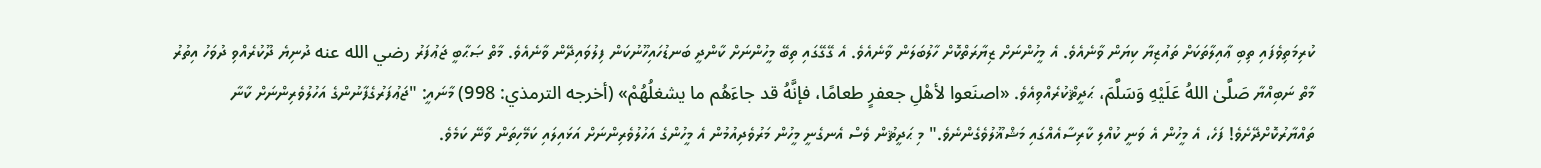ކުރިމަތިވެފައި ތިބި ޢާއިލާތަކަށް ތައުޒިޔާ ކިޔަން ވާނެއެވެ. އެ މީހުންނަށް ޒިޔާރަތްކޮށް ހާލުބަލަން ވާނެއެވެ. އެ ގޭގޭގައި ތިބޭ މީހުންނަށް ކާންދީ ބަނޑުހައިހޫނުކަން ފިލުވައިދޭން ވާނެއެވެ. މާތް ޞަޙާބީ ޖަޢުފަރު رضي الله عنه ދުނިޔެ ދޫކުރެއްވި ދުވަހު އިތުރު މާތް ނަބިއްޔާ صَلَّىٰ اللهُ عَلَيْهِ وَسَلَّمَ، ޙަދީޘްކުރެއްވިއެވެ. «اصنَعوا لأهْلِ جعفرٍ طعامًا، فإنَّهُ قد جاءَهُم ما يشغلُهُمْ» (أخرجه الترمذي: 998) މާނައީ: "ޖަޢުފަރުގެފާނުންގެ އަހުލުވެރިންނަށް ކާނާ ތައްޔާރުކޮށްދޭށެވެ! ފަހެ، އެ މީހުން އެ ވަނީ ކުއްލި ކާރިސާއެއްގައި މަޝްޣޫލުވެގެންނެވެ." މި ޙަދީޘުން ވެސް އެނގެނީ މީހުން މަރުވެދިއުމުން އެ މީހުންގެ އަހުލުވެރިންނަށް އަޅައިލައި ކަމޭހިތަން ވާނޭ ކަމެވެ.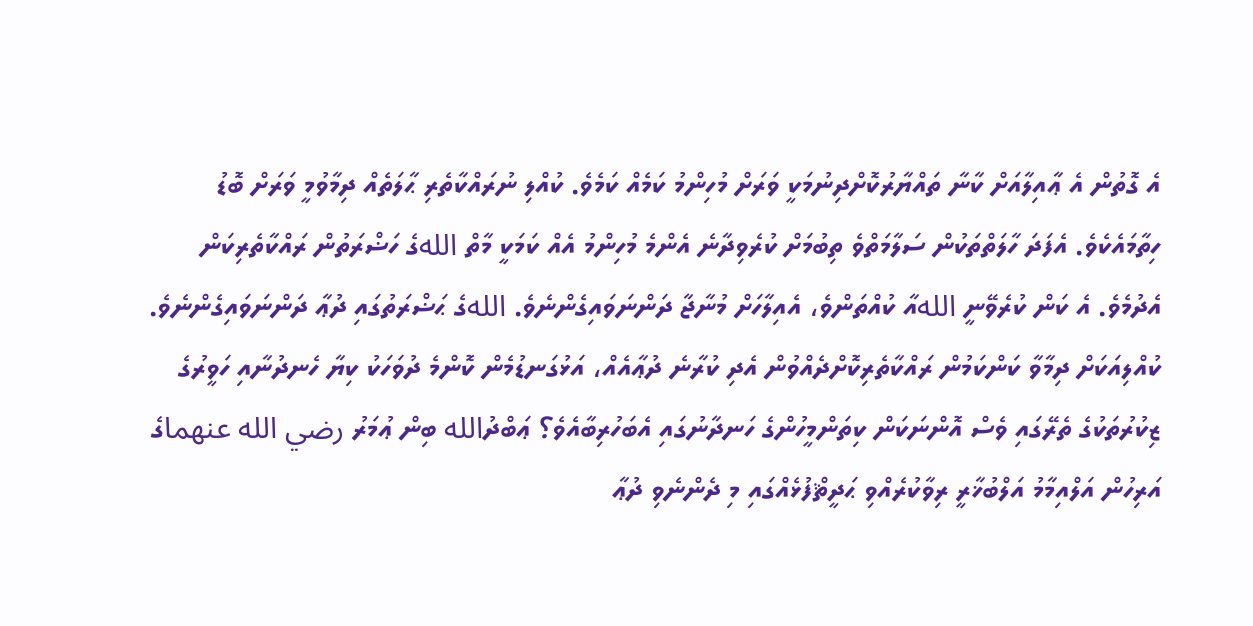އެ ގޮތުން އެ ޢާއިލާއަށް ކާނާ ތައްޔާރުކޮށްދިނުމަކީ ވަރަށް މުހިންމު ކަމެއް ކަމެވެ. ކުއްލި ނުރައްކާތެރި ޙާލަތެއް ދިމާވުމީ ވަރަށް ބޮޑު ހިތާމައެކެވެ. އެފަދަ ހާލަތްތަކުން ސަލާމަތްވެ ތިބުމަށް ކުރެވިދާނެ އެންމެ މުހިންމު އެއް ކަމަކީ މާތް اللهގެ ހަޟްރަތުން ރައްކާތެރިކަން އެދުމެވެ. އެ ކަން ކުރެވޭނީ اللهއާ ކުއްތަންވެ، އެއިލާހަށް މުނާޖާ ދަންނަވައިގެންނެވެ. اللهގެ ޙަޟްރަތުގައި ދުޢާ ދަންނަވައިގެންނެވެ. ކުއްލިއަކަށް ދިމާވާ ކަންކަމުން ރައްކާތެރިކޮށްދެއްވުން އެދި ކުރާނެ ދުޢާއެއް، އަޅުގަނޑުމެން ކޮންމެ ދުވަހަކު ކިޔާ ހެނދުނާއި ހަވީރުގެ ޒިކުރުތަކުގެ ތެރޭގައި ވެސް އޮންނަކަން ކިތަންމީހުންގެ ހަނދާނުގައި އެބަހުރިބާއެވެ؟ ޢަބްދުالله ބިން ޢުމަރު رضي الله عنهماގެ އަރިހުން އަލްއިމާމު އަލްބުޚާރީ ރިވާކުރެއްވި ޙަދީޘްފުޅެއްގައި މި ދެންނެވި ދުޢާ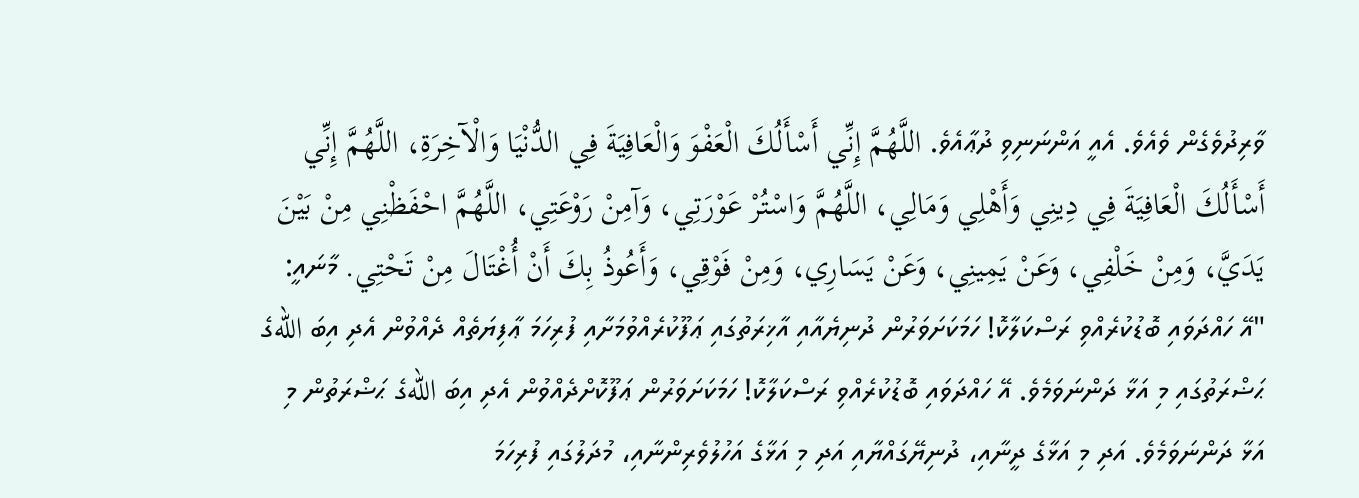ވާރިދުވެގެން ވެއެވެ. އެއީ އަންނަނިވި ދުޢާއެވެ. اللَّهُمَّ إِنِّي أَسْأَلُكَ الْعَفْوَ وَالْعَافِيَةَ فِي الدُّنْيَا وَالْآخِرَةِ، اللَّهُمَّ إِنِّي أَسْأَلُكَ الْعَافِيَةَ فِي دِينِي وَأَهْلِي وَمَالِي، اللَّهُمَّ وَاسْتُرْ عَوْرَتِي، وَآمِنْ رَوْعَتِي، اللَّهُمَّ احْفَظْنِي مِنْ بَيْنَ يَدَيَّ، وَمِنْ خَلْفِي، وَعَنْ يَمِينِي، وَعَنْ يَسَارِي، وَمِنْ فَوْقِي، وَأَعُوذُ بِكَ أَنْ أُغْتَالَ مِنْ تَحْتِي. މާނައީ: "އޭ ހައްދަވައި ބޮޑުކުރެއްވި ރަސްކަލާކޮ! ހަމަކަށަވަރުން ދުނިޔެއާއި އާޚިރަތުގައި ޢަފޫކުރެއްވުމަށާއި ފުރިހަމަ ޢާފިޔަތެއް ދެއްވުން އެދި އިބަ اللهގެ ޙަޟްރަތުގައި މި އަޅާ ދަންނަވަމެވެ. އޭ ހައްދަވައި ބޮޑުކުރެއްވި ރަސްކަލާކޮ! ހަމަކަށަވަރުން ޢަފޫކޮށްދެއްވުން އެދި އިބަ اللهގެ ޙަޟްރަތުން މި އަޅާ ދަންނަވަމެވެ. އަދި މި އަޅާގެ ދީނާއި، ދުނިޔޭގައްޔާއި އަދި މި އަޅާގެ އަހުލުވެރިންނާއި، މުދަލުގައި ފުރިހަމަ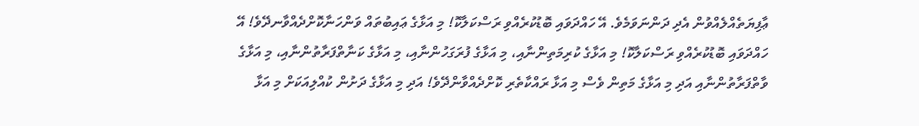ޢާފިޔަތެއްލެއްވުން އެދި ދަންނަވަމެވެ. އޭ ހައްދަވައި ބޮޑުކުރެއްވި ރަސްކަލާކޮ! މި އަޅާގެ ޢައިބުތައް ވަންހަނާކޮށްދެއްވާނދޭވެ! އޭ ހައްދަވައި ބޮޑުކުރެއްވި ރަސްކަލާކޮ! މި އަޅާގެ ކުރިމަތިންނާއި، މި އަޅާގެ ފުރަގަހުންނާއި، މި އަޅާގެ ކަނާތްފަރާތުންނާއި، މި އަޅާގެ ވާތްފަރާތުންނާއި އަދި މި އަޅާގެ މަތިން ވެސް މި އަޅާ ރައްކާތެރި ކޮށްދެއްވާންދޭވެ! އަދި މި އަޅާގެ ދަށުން ކުއްލިއަކަށް މި އަޅާ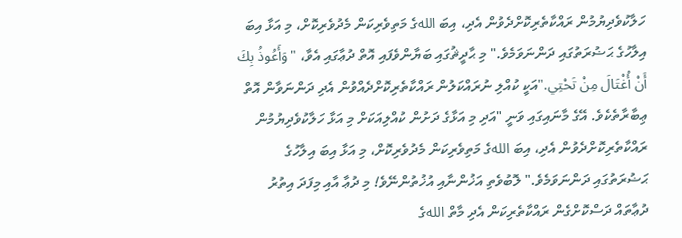ހަލާކުވެދިޔުމުން ރައްކާތެރިކޮށްދެވުން އެދި، އިބަ اللهގެ މަތިވެރިކަން މެދުވެރިކޮށް، މި އަޅާ އިބަ އިލާހުގެ ޙަޟުރަތުގައި ދަންނަވަމެވެ." މި ޙާދީޘުގައި ބަޔާންވެފައި އޮތް ދުޢާގައި އެވާ، "وَأَعُوذُ بِكَ أَنْ أُغْتَالَ مِنْ تَحْتِي."އަކީ ކުއްލި ނުރައްކަލުން ރައްކާތެރިކޮށްދެއްވުން އެދި ދަންނަވާން އޮތް ޢިބާރާތެކެވެ. އޭގެ މާނައިގައި ވަނީ "އަދި މި އަޅާގެ ދަށުން ކުއްލިއަކަށް މި އަޅާ ހަލާކުވެދިޔުމުން ރައްކާތެރިކޮށްދެވުން އެދި، އިބަ اللهގެ މަތިވެރިކަން މެދުވެރިކޮށް، މި އަޅާ އިބަ އިލާހުގެ ޙަޟުރަތުގައި ދަންނަވަމެވެ." ލޮބުވެތި އަޚުންނާއި އުޚުތުންނޭވެ! މި ދުޢާ އާއި މިފަދަ އިތުރު ދުޢާތައް ދަސްކޮށްގެން ރައްކާތެރިކަން އެދި މާތް اللهގެ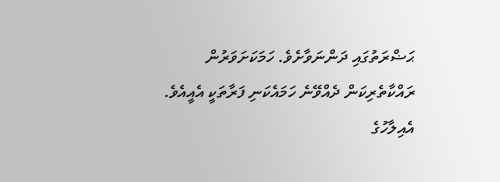ޙަޟްރަތުގައި ދަންނަވާށެވެ. ހަމަކަށަވަރުން ރައްކާތެރިކަން ދެއްވޭނެ ހަމައެކަނި ފަރާތަކީ އެއީއެވެ. އެއިލާހުގެ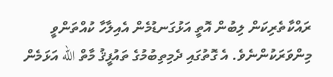ރައްކާތެރިކަން ލިބުން އޮތީ އަޅުގަނޑުމެން އެއިލާހާ ކުއްތަންވީ މިންވަރަކުންނެވެ. އެ ގޮތުގައި ދެމިތިބުމުގެ ތައުފީޤު މާތް الله އަޅަމެން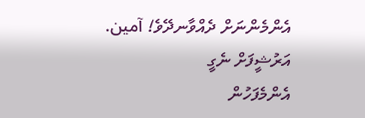އެންމެންނަށް ދެއްވާނދޭވެ! آمين.
އަރުޝީފަށް ނެގީ
އެންމެފަހުން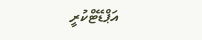އަޕްޑޭޓްކުރީ